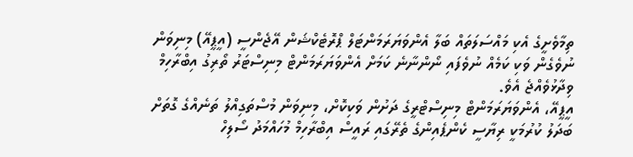ތިމާވެށީގެ އެކި މައްސަލަތައް ބަލާ އެންވަޔަރަމަންޓަލް ޕްރޮޓެކްޝަން އޭޖެންސީ (އީޕީއޭ) މިނިވަން ނުވެގެން ވަކި ކަމެއް ނުވެފައި ނޯންނާނެ ކަމަށް އެންވަޔަރަމަންޓް މިނިސްޓަރު ތޯރިގު އިބްރާހިމް ވިދާޅުވެއްޖެ އެވެ.
އީޕީއޭ، އެންވަޔަރަމަންޓް މިނިސްޓްރީގެ ދަށުން ވަކިކޮށް، މިނިވަން މުސްތަގިއްލު ތަނެއްގެ ގޮތަށް ބަދަލު ކުރުމަކީ ރިޔާސީ ކެންޕެއިންގެ ތެރޭގައި ރައީސް އިބްރާހިމް މުހައްމަދު ސޯލިހް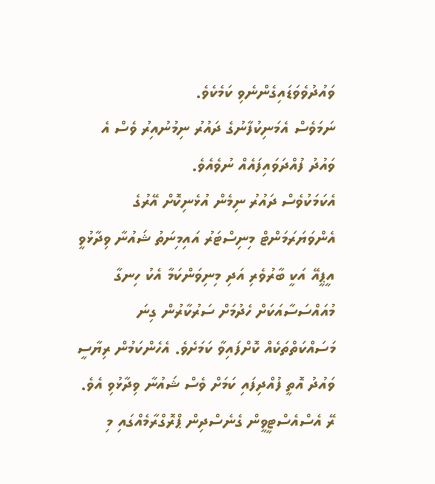ވައުދުވެވަޑައިގެންނެވި ކަމެކެވެ.
ނަމަވެސް އެމަނިކުފާނުގެ ދައުރު ނިމުނުއިރު ވެސް އެ ވައުދު ފުއްދަވައިފައެއް ނުވެއެވެ.
އެކަމަކުވެސް ދައުރު ނިމެން އުޅެނިކޮށް އޭރުގެ އެންވަޔަރަމަންޓް މިނިސްޓަރު އައިމިނަތު ޝައުނާ ވިދާޅުވީ އީޕީއޭ އަކީ ބާރުވެރި އަދި މިނިވަންކަމާ އެކު ހިނގާ މުއައްސަސާއަކަށް ހެދުމަށް ސަރުކާރުން ގިނަ މަސައްކަތްތަކެއް ކޮށްފައިވާ ކަމަށެވެ. އެހެންކަމުން ރިޔާސީ ވައުދު އޮތީ ފުއްދިފައި ކަމަށް ވެސް ޝައުނާ ވިދާޅުވި އެވެ.
ރޭ އެސްއެސްޓީވީން ގެނެސްދިން ޕްރޮގްރާމެއްގައި މި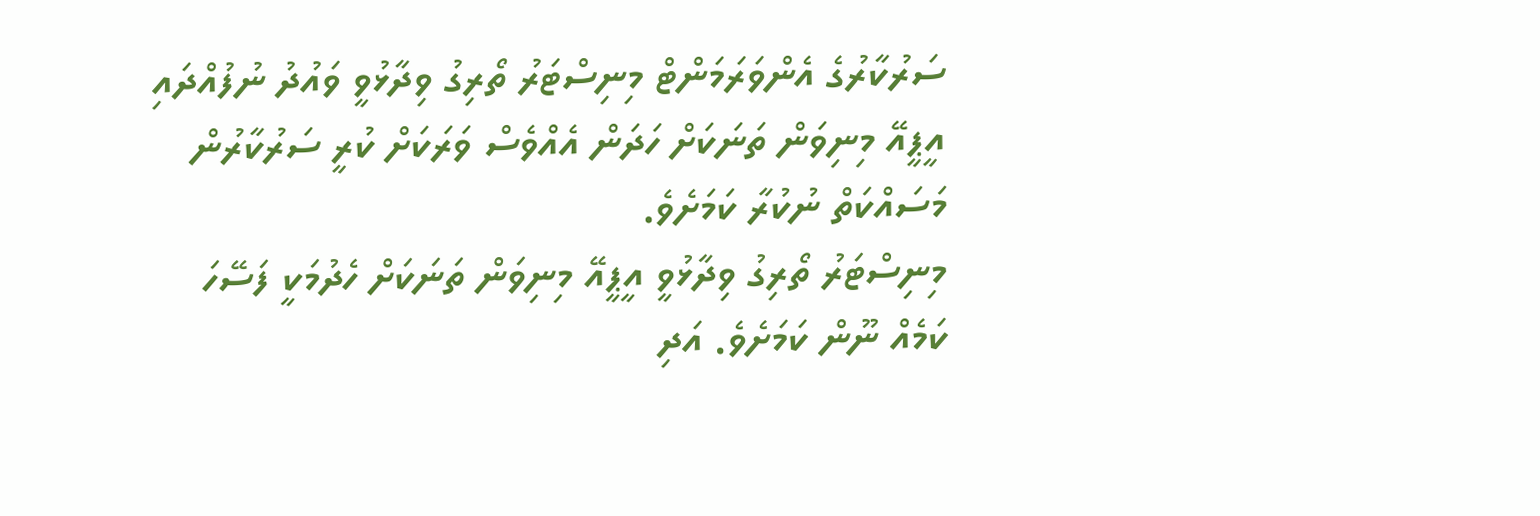ސަރުކާރުގެ އެންވަރަމަންޓް މިނިސްޓަރު ތޯރިގު ވިދާޅުވީ ވައުދު ނުފުއްދައި އީޕީއޭ މިނިވަން ތަނަކަށް ހަދަން އެއްވެސް ވަރަކަށް ކުރީ ސަރުކާރުން މަސައްކަތް ނުކުރާ ކަމަށެވެ.
މިނިސްޓަރު ތޯރިގު ވިދާޅުވީ އީޕީއޭ މިނިވަން ތަނަކަށް ހެދުމަކީ ފަސޭހަ ކަމެއް ނޫން ކަމަށެވެ. އަދި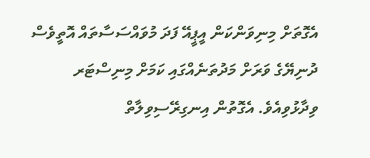އެގޮތަށް މިނިވަންކަން އީޕީއޭ ފަދަ މުވައްސަސާތައް އޮތީވެސް ދުނިޔޭގެ ވަރަށް މަދުތަނެއްގައި ކަމަށް މިނިސްޓަރ ވިދާޅުވިއެވެ. އެގޮތުން އިނގިރޭސިވިލާތް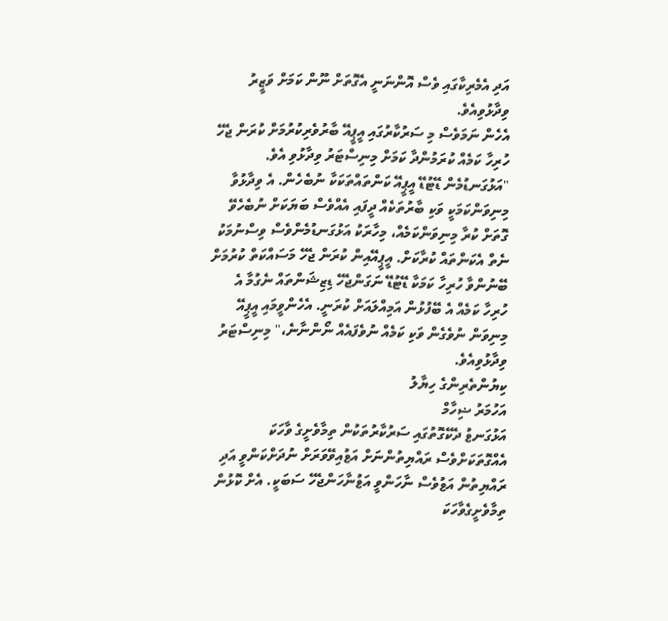އަދި އެމެރިކާގައި ވެސް އޮންނަނީ އެގޮތަށް ނޫން ކަމަށް ވަޒީރު ވިދާޅުވިއެވެ.
އެހެން ނަމަވެސް މި ސަރުކާރުގައި އީޕީއޭ ބާރުވެރިކުރުމަށް ކުރަން ޖެހޭ ހުރިހާ ކަމެއް ކުރަމުންދާ ކަމަށް މިނިސްޓަރު ވިދާޅުވި އެވެ.
"އަޅުގަނޑުމެން ޑޭޓުޑޭ އީޕީއޭ ކަންތައްތަކަކާ ނުބެހެން. އެ ވިދާޅުވާ މިނިވަންކަމަކީ ވަކި ބާރުތަކެއް ދީފައި އެއްވެސް ބަޔަކަށް ނުބެހެވޭ ގޮތަށް ކުރާ މިނިވަންކަމެއް، މިހާރަކު އަޅުގަނޑުމެންވެސް ވިސްނުމަކު ނެތް އެކަންތައް ކުރާކަށް. އީޕީއޭއިން ކުރަން ޖެހޭ މަސައްކަތް ކުރުމަށް ބޭނުންވާ ހުރިހާ ކަމަކާ ޑޭޓުޑޭ ނަގަންޖެހޭ ޑިޒިޝަންތައް ނެގުމާ އެ ހުރިހާ ކަމެއް އެ ބޭފުޅުން އަމިއްލައަށް ކުރަނީ. އެހެންވީމައި އީޕީއޭ މިނިވަން ނުވެގެން ވަކި ކަމެއް ނުވެފައެއް ނޯންނާނެ،" މިނިސްޓަރު ވިދާޅުވިއެވެ.
ކިޔުންތެރިންގެ ހިޔާލު
އަހުމަރު ޟިހާމް
އަޅުގަނޱު ދެކޭގޮތުގައި ސަރުކާރުތަކުން ތިމާވެށީގެ ވާހަކަ އެއްގޮތަކަށްވެސް ރައްޔިތުންނަށް އަޱުއިވޭވަރަށް ނުދަށްކަންވީ އަދި ރައްޔިތުން އަޱުވެސް ނާހަންވީ އަޱުނާހަންޖެހޭ ސަބަކީ. އެށް ކޮޅުން ތިމާވެށީގެވާހަކަ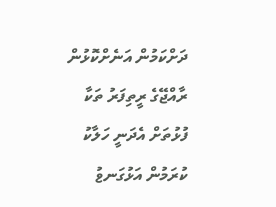ދަށްކަމުން އަނެށްކޮޅުން ރާއްޖޭގެ ރީތިފަރު ތަކާ ފުޅުތަށް އެދަނީ ހަލާކު ކުރަމުން އަޅުގަނޱު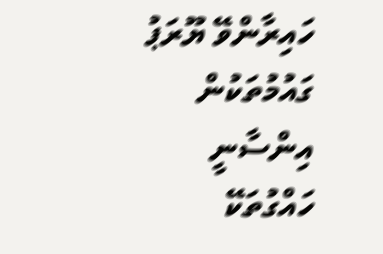ހައިރާންވޭ ޔޫރަޕު ގައުމުތަކުން އިންސާނީ ހައްގުތަކޭ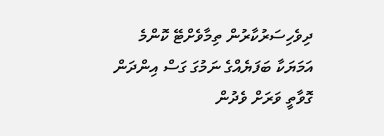ދިވެހިސަރުކާރުން ތިމާވެށްޓޭ ކޮންމެ އަމަޔަކާ ބަފަޔެއްގެ ނަމުގަ ގަސް އިންދަން ގޮވާތީ ވަރަށް ވެދުން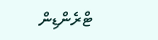ޓްރެންޑިން